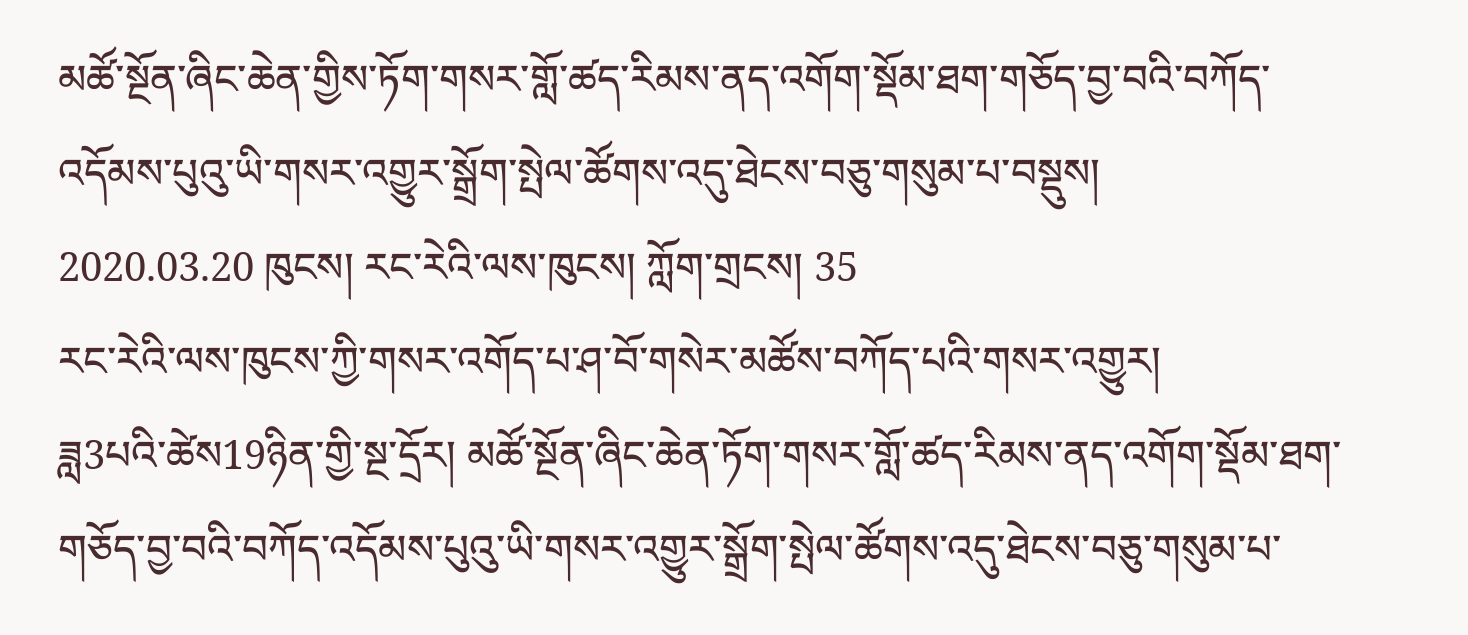མཚོ་སྔོན་ཞིང་ཆེན་གྱིས་ཏོག་གསར་གློ་ཚད་རིམས་ནད་འགོག་སྡོམ་ཐག་གཅོད་བྱ་བའི་བཀོད་འདོམས་པུའུ་ཡི་གསར་འགྱུར་སྒྲོག་སྤེལ་ཚོགས་འདུ་ཐེངས་བཅུ་གསུམ་པ་བསྡུས།
2020.03.20 ཁུངས། རང་རེའི་ལས་ཁུངས། ཀློག་གྲངས། 35
རང་རེའི་ལས་ཁུངས་ཀྱི་གསར་འགོད་པ་ཤ་བོ་གསེར་མཚོས་བཀོད་པའི་གསར་འགྱུར།
ཟླ3པའི་ཚེས19ཉིན་གྱི་སྔ་དྲོར། མཚོ་སྔོན་ཞིང་ཆེན་ཏོག་གསར་གློ་ཚད་རིམས་ནད་འགོག་སྡོམ་ཐག་གཅོད་བྱ་བའི་བཀོད་འདོམས་པུའུ་ཡི་གསར་འགྱུར་སྒྲོག་སྤེལ་ཚོགས་འདུ་ཐེངས་བཅུ་གསུམ་པ་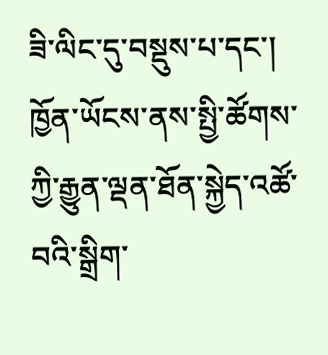ཟི་ལིང་དུ་བསྡུས་པ་དང་།  ཁྱོན་ཡོངས་ནས་སྤྱི་ཚོགས་ཀྱི་རྒྱུན་ལྡན་ཐོན་སྐྱེད་འཚོ་བའི་སྒྲིག་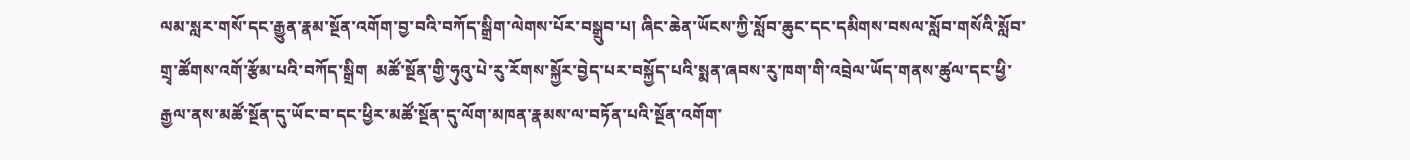ལམ་སླར་གསོ་དང་རྒྱུན་རྣམ་སྔོན་འགོག་བྱ་བའི་བཀོད་སྒྲིག་ལེགས་པོར་བསྒྲུབ་པ། ཞིང་ཆེན་ཡོངས་ཀྱི་སློབ་ཆུང་དང་དམིགས་བསལ་སློབ་གསོའི་སློབ་གྲྭ་ཚོགས་འགོ་རྩོམ་པའི་བཀོད་སྒྲིག  མཚོ་སྔོན་གྱི་ཧུའུ་པེ་རུ་རོགས་སྐྱོར་བྱེད་པར་བསྐྱོད་པའི་སྨན་ཞབས་རུ་ཁག་གི་འབྲེལ་ཡོད་གནས་ཚུལ་དང་ཕྱི་རྒྱལ་ནས་མཚོ་སྔོན་དུ་ཡོང་བ་དང་ཕྱིར་མཚོ་སྔོན་དུ་ལོག་མཁན་རྣམས་ལ་བཏོན་པའི་སྔོན་འགོག་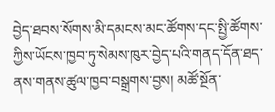བྱེད་ཐབས་སོགས་མི་དམངས་མང་ཚོགས་དང་སྤྱི་ཚོགས་ཀྱིས་ཡོངས་ཁྱབ་ཏུ་སེམས་ཁུར་བྱེད་པའི་གནད་དོན་ཐད་ནས་གནས་ཚུལ་ཁྱབ་བསྒྲགས་བྱས། མཚོ་སྔོན་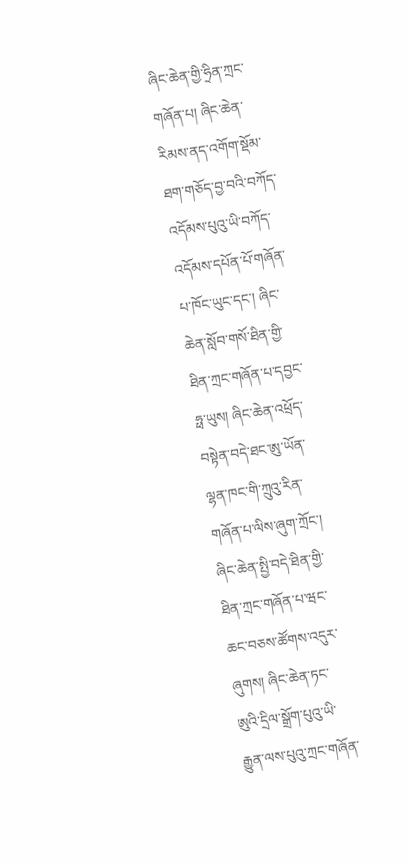ཞིང་ཆེན་གྱི་ཧྲིན་ཀྲང་གཞོན་པ། ཞིང་ཆེན་རིམས་ནད་འགོག་སྡོམ་ཐག་གཅོད་བྱ་བའི་བཀོད་འདོམས་པུའུ་ཡི་བཀོད་འདོམས་དཔོན་པོ་གཞོན་པ་ཁོང་ཡུང་དང་། ཞིང་ཆེན་སློབ་གསོ་ཐིན་གྱི་ཐིན་ཀྲང་གཞོན་པ་དབྱང་ཧྥ་ཡུས། ཞིང་ཆེན་འཕྲོད་བསྟེན་བདེ་ཐང་ཨུ་ཡོན་ལྷན་ཁང་གི་ཀྲུའུ་རིན་གཞོན་པ་ལིས་ཞུག་ཀྲོང་། ཞིང་ཆེན་སྤྱི་བདེ་ཐིན་གྱི་ཐིན་ཀྲང་གཞོན་པ་ཝང་ཆང་བཅས་ཚོགས་འདུར་ཞུགས། ཞིང་ཆེན་ཏང་ཨུའི་དྲིལ་སྒྲོག་པུའུ་ཡི་རྒྱུན་ལས་པུའུ་ཀྲང་གཞོན་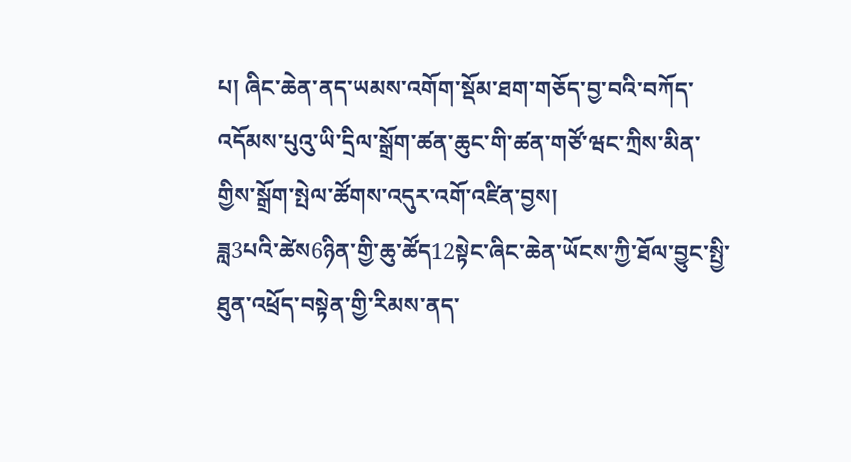པ། ཞིང་ཆེན་ནད་ཡམས་འགོག་སྡོམ་ཐག་གཅོད་བྱ་བའི་བཀོད་འདོམས་པུའུ་ཡི་དྲིལ་སྒྲོག་ཚན་ཆུང་གི་ཚན་གཙོ་ཝང་ཀྲིས་མིན་གྱིས་སྒྲོག་སྤེལ་ཚོགས་འདུར་འགོ་འཛིན་བྱས།
ཟླ3པའི་ཚེས6ཉིན་གྱི་ཆུ་ཚོད12སྟེང་ཞིང་ཆེན་ཡོངས་ཀྱི་ཐོལ་བྱུང་སྤྱི་ཐུན་འཕྲོད་བསྟེན་གྱི་རིམས་ནད་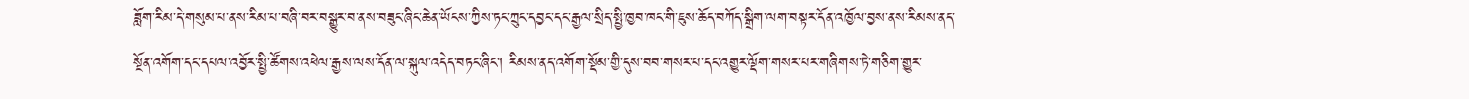ཟློག་རིམ་དེ་གསུམ་པ་ནས་རིམ་པ་བཞི་བར་བསྒྱུར་བ་ནས་བཟུང་ཞིང་ཆེན་ཡོངས་ཀྱིས་ཏང་ཀྲུང་དབྱང་དང་རྒྱལ་སྲིད་སྤྱི་ཁྱབ་ཁང་གི་ཇུས་ཆོད་བཀོད་སྒྲིག་ལག་བསྟར་དོན་འཁྱོལ་བྱས་ནས་རིམས་ནད་སྔོན་འགོག་དང་དཔལ་འབྱོར་སྤྱི་ཚོགས་འཕེལ་རྒྱས་ལས་དོན་ལ་སྐུལ་འདེད་བཏང་ཞིང་། རིམས་ནད་འགོག་སྡོམ་གྱི་དུས་བབ་གསར་པ་དང་འགྱུར་ལྡོག་གསར་པར་གཞིགས་ཏེ་གཅིག་གྱུར་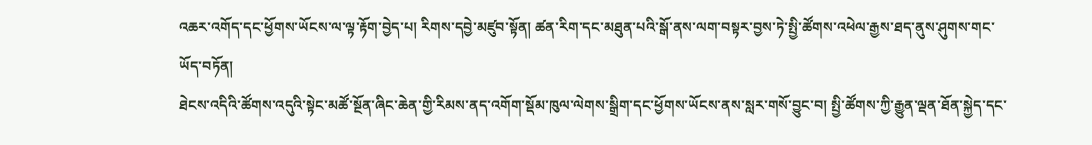འཆར་འགོད་དང་ཕྱོགས་ཡོངས་ལ་ལྟ་རྟོག་བྱེད་པ། རིགས་དབྱེ་མཛུབ་སྟོན། ཚན་རིག་དང་མཐུན་པའི་སྒོ་ནས་ལག་བསྟར་བྱས་ཏེ་སྤྱི་ཚོགས་འཕེལ་རྒྱས་ཐད་ནུས་ཤུགས་གང་ཡོད་བཏོན།
ཐེངས་འདིའི་ཚོགས་འདུའི་སྟེང་མཚོ་སྔོན་ཞིང་ཆེན་གྱི་རིམས་ནད་འགོག་སྡོམ་ཁུལ་ལེགས་སྒྲིག་དང་ཕྱོགས་ཡོངས་ནས་སླར་གསོ་བྱུང་བ། སྤྱི་ཚོགས་ཀྱི་རྒྱུན་ལྡན་ཐོན་སྐྱེད་དང་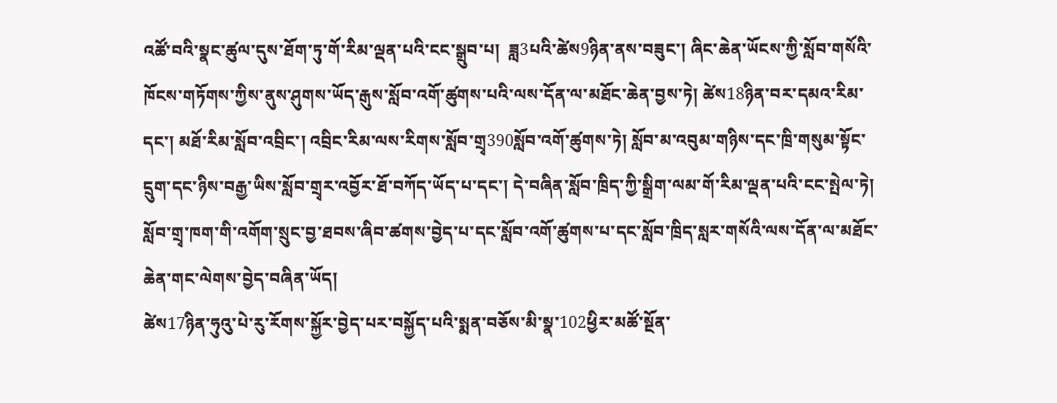འཚོ་བའི་སྣང་ཚུལ་དུས་ཐོག་ཏུ་གོ་རིམ་ལྡན་པའི་ངང་སྒྲུབ་པ།  ཟླ3པའི་ཚེས9ཉིན་ནས་བཟུང་། ཞིང་ཆེན་ཡོངས་ཀྱི་སློབ་གསོའི་ཁོངས་གཏོགས་ཀྱིས་ནུས་ཤུགས་ཡོད་རྒུས་སློབ་འགོ་ཚུགས་པའི་ལས་དོན་ལ་མཐོང་ཆེན་བྱས་ཏེ། ཚེས18ཉིན་བར་དམའ་རིམ་དང་། མཐོ་རིམ་སློབ་འབྲིང་། འབྲིང་རིམ་ལས་རིགས་སློབ་གྲྭ390སློབ་འགོ་ཚུགས་ཏེ། སློབ་མ་འབུམ་གཉིས་དང་ཁྲི་གསུམ་སྟོང་དྲུག་དང་ཉིས་བརྒྱ་ཡིས་སློབ་གྲྭར་འབྱོར་ཐོ་བཀོད་ཡོད་པ་དང་། དེ་བཞིན་སློབ་ཁྲིད་ཀྱི་སྒྲིག་ལམ་གོ་རིམ་ལྡན་པའི་ངང་སྤེལ་ཏེ། སློབ་གྲྭ་ཁག་གི་འགོག་སྲུང་བྱ་ཐབས་ཞིབ་ཚགས་བྱེད་པ་དང་སློབ་འགོ་ཚུགས་པ་དང་སློབ་ཁྲིད་སླར་གསོའི་ལས་དོན་ལ་མཐོང་ཆེན་གང་ལེགས་བྱེད་བཞིན་ཡོད།
ཚེས17ཉིན་ཧུའུ་པེ་རུ་རོགས་སྐྱོར་བྱེད་པར་བསྐྱོད་པའི་སྨན་བཅོས་མི་སྣ་102ཕྱིར་མཚོ་སྔོན་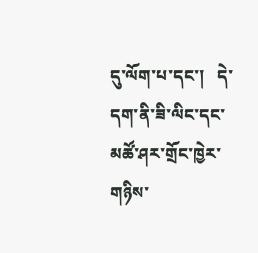དུ་ལོག་པ་དང་།   དེ་དག་ནི་ཟི་ལིང་དང་མཚོ་ཤར་གྲོང་ཁྱེར་གཉིས་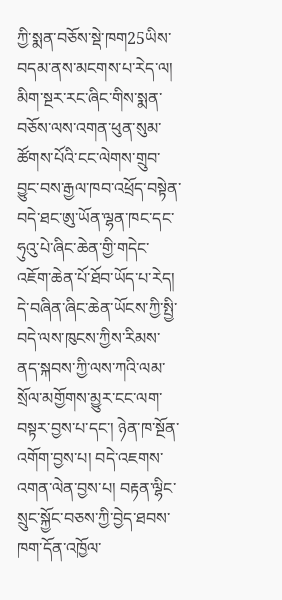ཀྱི་སྨན་བཅོས་སྡེ་ཁག25ཡིས་བདམ་ནས་མངགས་པ་རེད་ལ། མིག་སྔར་རང་ཞིང་གིས་སྨན་བཅོས་ལས་འགན་ཕུན་སུམ་ཚོགས་པོའི་ངང་ལེགས་གྲུབ་བྱུང་བས་རྒྱལ་ཁབ་འཕྲོད་བསྟེན་བདེ་ཐང་ཨུ་ཡོན་ལྷན་ཁང་དང་ཧུའུ་པེ་ཞིང་ཆེན་གྱི་གདེང་འཇོག་ཆེན་པོ་ཐོབ་ཡོད་པ་རེད།
དེ་བཞིན་ཞིང་ཆེན་ཡོངས་ཀྱི་སྤྱི་བདེ་ལས་ཁུངས་ཀྱིས་རིམས་ནད་སྐབས་ཀྱི་ལས་ཀའི་ལམ་སྲོལ་མགྱོགས་མྱུར་ངང་ལག་བསྟར་བྱས་པ་དང་། ཉེན་ཁ་སྔོན་འགོག་བྱས་པ། བདེ་འཇགས་འགན་ལེན་བྱས་པ། བརྟན་ལྷིང་སྲུང་སྐྱོང་བཅས་ཀྱི་བྱེད་ཐབས་ཁག་དོན་འཁྱོལ་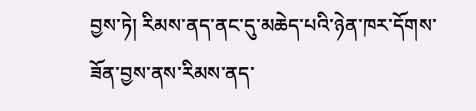བྱས་ཏེ། རིམས་ནད་ནང་དུ་མཆེད་པའི་ཉེན་ཁར་དོགས་ཟོན་བྱས་ནས་རིམས་ནད་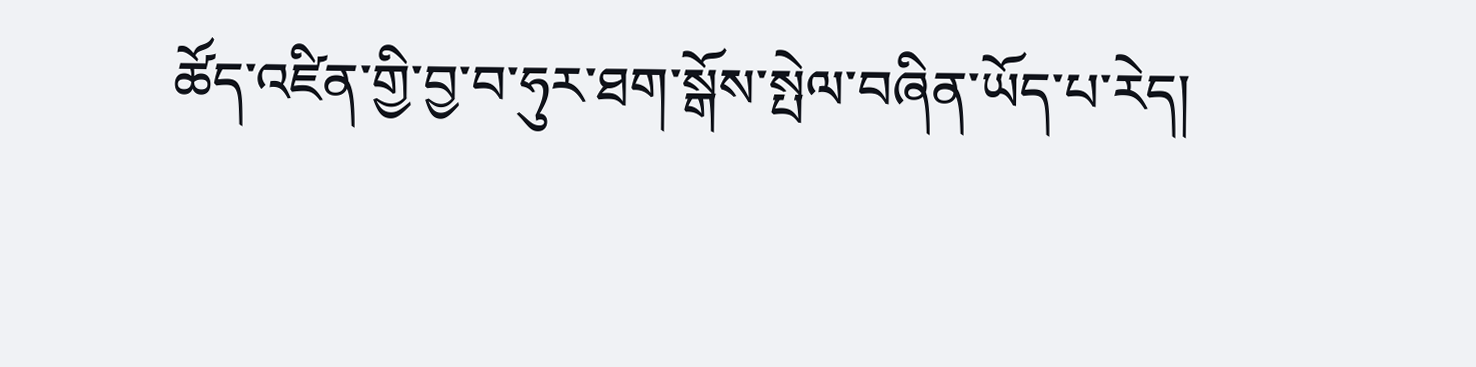ཚོད་འཛིན་གྱི་བྱ་བ་ཧུར་ཐག་སྒོས་སྤེལ་བཞིན་ཡོད་པ་རེད།